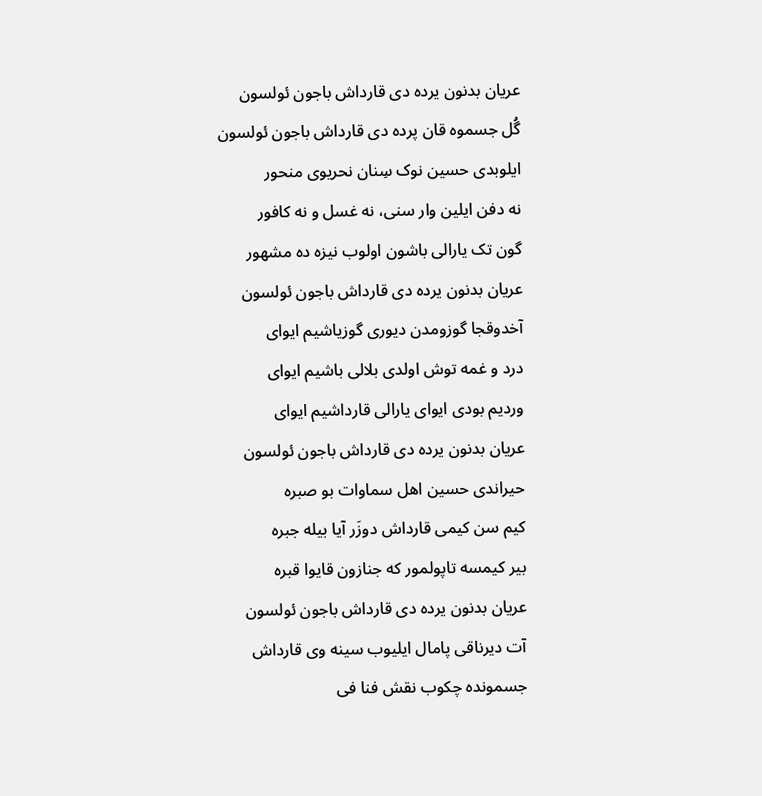عریان بدنون یرده دی قارداش باجون ئولسون
گُل جسموه قان پرده دی قارداش باجون ئولسون
ایلوبدی حسین نوک سِنان نحریوی منحور
نه دفن ایلین وار سنی، نه غسل و نه کافور
گون تک یارالی باشون اولوب نیزه ده مشهور
عریان بدنون یرده دی قارداش باجون ئولسون
آخدوقجا گوزومدن دیوری گوزیاشیم ایوای
درد و غمه توش اولدی بلالی باشیم ایوای
وردیم بودی ایوای یارالی قارداشیم ایوای
عریان بدنون یرده دی قارداش باجون ئولسون
حیراندی حسین اهل سماوات بو صبره
کیم سن کیمی قارداش دوزَر آیا بیله جبره
بیر کیمسه تاپولمور که جنازون قایوا قبره
عریان بدنون یرده دی قارداش باجون ئولسون
آت دیرناقی پامال ایلیوب سینه وی قارداش
جسمونده چکوب نقش فنا فی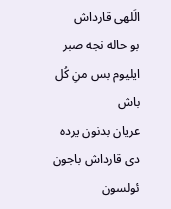الَلهی قارداش
بو حاله نجه صبر ایلیوم بس منِ کُل باش
عریان بدنون یرده دی قارداش باجون ئولسون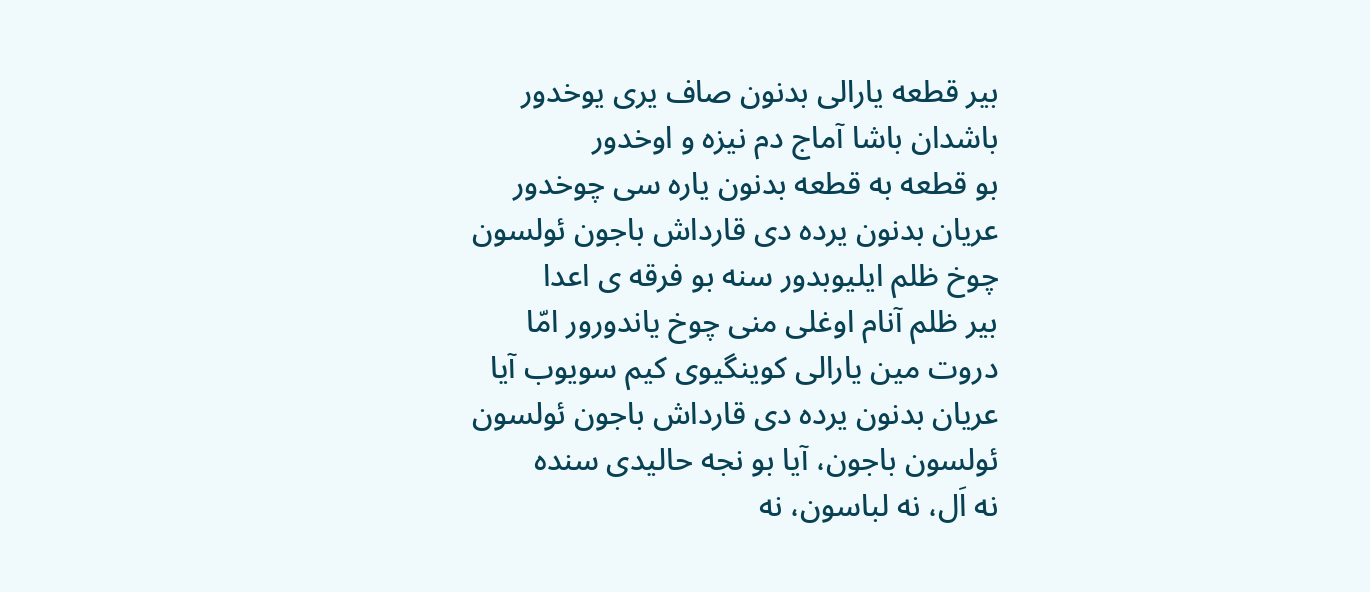بیر قطعه یارالی بدنون صاف یری یوخدور
باشدان باشا آماج دم نیزه و اوخدور
بو قطعه به قطعه بدنون یاره سی چوخدور
عریان بدنون یرده دی قارداش باجون ئولسون
چوخ ظلم ایلیوبدور سنه بو فرقه ی اعدا
بیر ظلم آنام اوغلی منی چوخ یاندورور امّا
دروت مین یارالی کوینگیوی کیم سویوب آیا
عریان بدنون یرده دی قارداش باجون ئولسون
ئولسون باجون، آیا بو نجه حالیدی سنده
نه اَل، نه لباسون، نه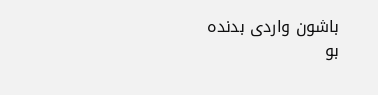باشون واردی بدنده
بو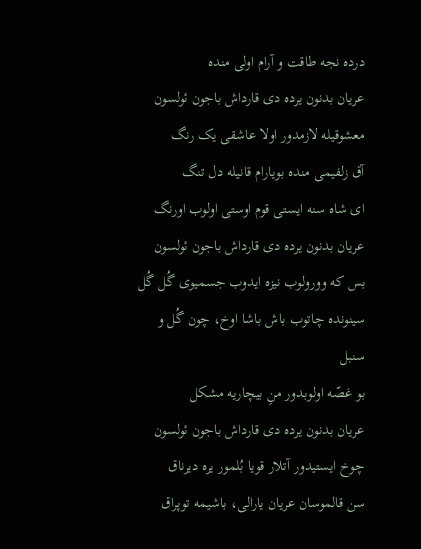درده نجه طاقت و آرام اولی منده
عریان بدنون یرده دی قارداش باجون ئولسون
معشوقیله لازمدور اولا عاشقی یک رنگ
آق زلفیمی منده بویارام قانیله دل تنگ
ای شاه سنه ایستی قوم اوستی اولوب اورنگ
عریان بدنون یرده دی قارداش باجون ئولسون
بس که وورولوب نیزه ایدوب جسمیوی گُل گُل
سینونده چاتوب باش باشا اوخ، چون گُل و سنبل
بو غصّه اولوبدور منِ بیچاریه مشکل
عریان بدنون یرده دی قارداش باجون ئولسون
چوخ ایستیدور آتلار قویا بُلمور یره دیرناق
سن قالموسان عریان یارالی، باشیمه توپراق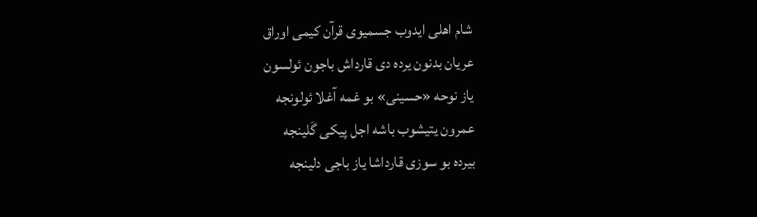شام اهلی ایدوب جسمیوی قرآن کیمی اوراق
عریان بدنون یرده دی قارداش باجون ئولسون
یاز نوحه «حسینی» بو غمه آغلا ئولونجه
عمرون یتیشوب باشه اجل پیکی گَلینجه
بیرده بو سوزی قارداشا یاز باجی دلینجه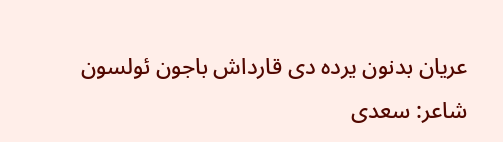عریان بدنون یرده دی قارداش باجون ئولسون
شاعر: سعدی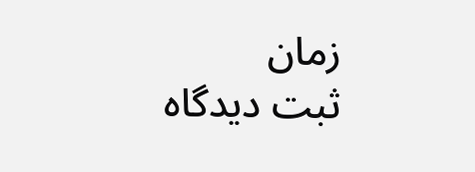زمان
ثبت دیدگاه